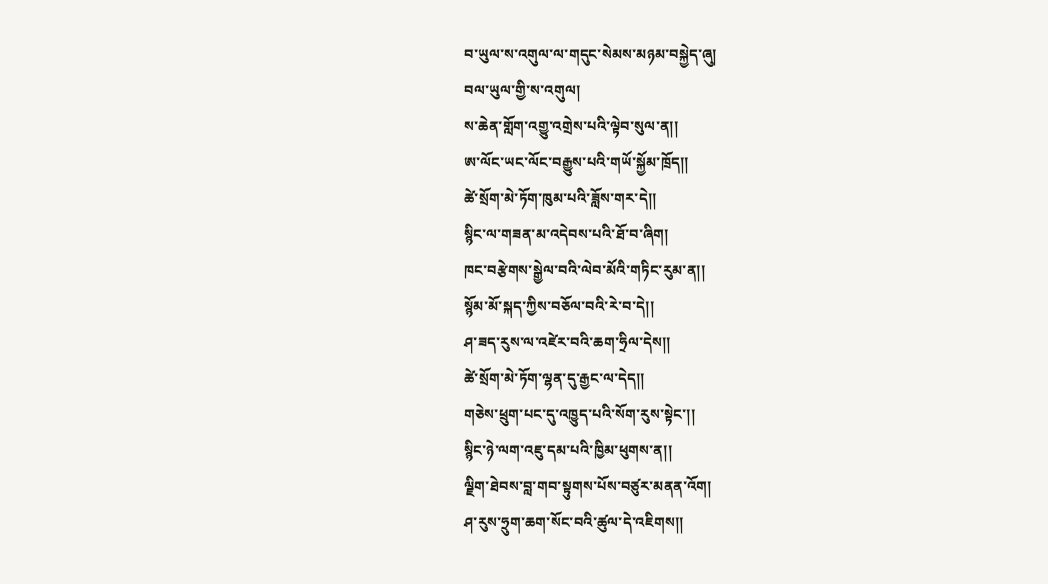བ་ཡུལ་ས་འགུལ་ལ་གདུང་སེམས་མཉམ་བསྐྱེད་ཞུ།
བལ་ཡུལ་གྱི་ས་འགུལ།
ས་ཆེན་གློག་འགྱུ་འགྲེས་པའི་ལྟེབ་སུལ་ན།།
ཨ་ལོང་ཡང་ལོང་བརྒྱུས་པའི་གཡོ་སྐྱོམ་ཁྲོད།།
ཚེ་སྲོག་མེ་ཏོག་ཁུམ་པའི་ཟློས་གར་དེ།།
སྙིང་ལ་གཟན་མ་འདེབས་པའི་ཐོ་བ་ཞིག།
ཁང་བརྩེགས་སྒྱེལ་བའི་ལེབ་མོའི་གཏིང་རུམ་ན།།
སྙོམ་མོ་སྐད་ཀྱིས་བཅོལ་བའི་རེ་བ་དེ།།
ཤ་ཟད་རུས་ལ་འཛེར་བའི་ཆག་ཧྲིལ་དེས།།
ཚེ་སྲོག་མེ་ཏོག་ལྷན་དུ་རྒྱང་ལ་དེད།།
གཅེས་ཕྲུག་པང་དུ་འཁྱུད་པའི་སོག་རུས་སྟེང་།།
སྙིང་ཉེ་ལག་འཇུ་དམ་པའི་ཁྱིམ་ཕུགས་ན།།
ལྗིག་ཐེབས་བླ་གབ་སྟུགས་པོས་བཙུར་མནན་འོག།
ཤ་རུས་ཧྲུག་ཆག་སོང་བའི་ཚུལ་དེ་འཇིགས།།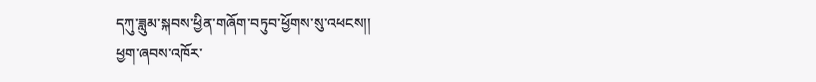དཀུ་ཟླུམ་སྐབས་ཕྱིན་གཞོག་བཏུབ་ཕྱོགས་སུ་འཕངས།།
ཕྱག་ཞབས་འཁོར་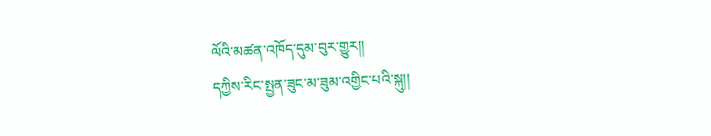ལོའི་མཚན་འཁོད་དུམ་བུར་གྱུར།།
དཀྱིས་རིང་སྤྱན་ཟུང་མ་ཟུམ་འགྱིང་པའི་སྐུ།།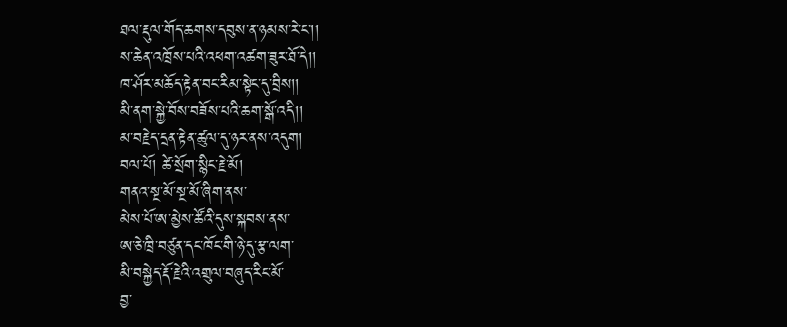ཐལ་རྡུལ་གོད་ཆགས་དབུས་ན་ཉམས་རེ་ང་།།
ས་ཆེན་འཁྲོས་པའི་འཕག་འཚག་ཟུར་ཐོ་དེ།།
ཁ་ཤོར་མཆོད་རྟེན་བང་རིམ་སྟེང་དུ་བྲིས།།
མི་ནག་སྐྱེ་བོས་བཟོས་པའི་ཆག་སྒོ་འདི།།
མ་བརྗེད་དྲན་རྟེན་ཚུལ་དུ་ཉར་ནས་འདུག།
བལ་པོ། ཚེ་སྲོག་སྙིང་རྗེ་མོ།
གནའ་སྔ་མོ་སྔ་མོ་ཞིག་ནས་
མེས་པོ་ཨ་མྱེས་ཚོའི་དུས་སྐབས་ནས་
ཨ་ཅེ་ཁྲི་བཙུན་དང་ཁོང་གི་ཉེ་དུ་རྩ་ལག་
མི་བསྐྱེད་རྡོ་རྗེའི་འགྲུལ་བཞུད་རིང་མོ་
བྱ་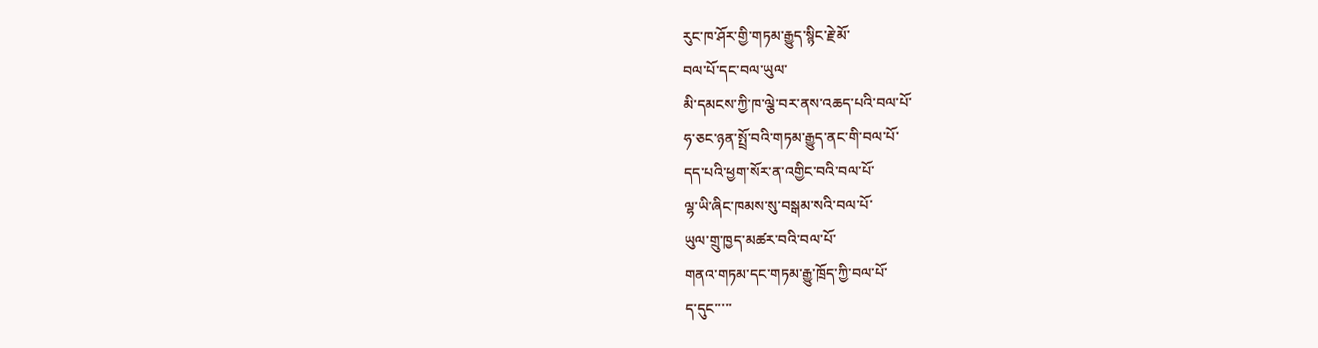རུང་ཁ་ཤོར་གྱི་གཏམ་རྒྱུད་སྙིང་རྗེ་མོ་
བལ་པོ་དང་བལ་ཡུལ་
མི་དམངས་ཀྱི་ཁ་ལྕེ་བར་ནས་འཆད་པའི་བལ་པོ་
ཧ་ཅང་ཉན་སྤྲོ་བའི་གཏམ་རྒྱུད་ནང་གི་བལ་པོ་
དད་པའི་ཕྱག་སོར་ན་འགྱིང་བའི་བལ་པོ་
ལྷ་ཡི་ཞིང་ཁམས་སུ་བསྒམ་སའི་བལ་པོ་
ཡུལ་གྲུ་ཁྱད་མཚར་བའི་བལ་པོ་
གནའ་གཏམ་དང་གཏམ་རྒྱུ་ཁྲོད་ཀྱི་བལ་པོ་
ད་དུང་་་་་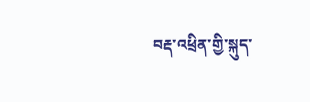བརྡ་འཕྲིན་གྱི་སྐུད་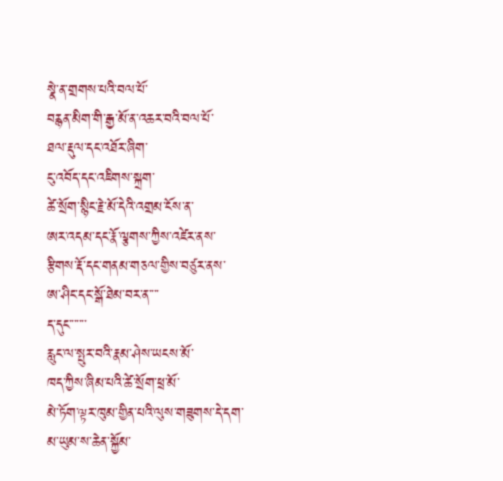སྣེ་ན་གྲགས་པའི་བལ་པོ་
བརྙན་མིག་གི་རྒྱ་མོ་ན་འཆར་བའི་བལ་པོ་
ཐལ་རྡུལ་དང་འཐོར་ཞིག་
ངུ་འབོད་དང་འཇིགས་སྐྲག་
ཚེ་སྲོག་སྙིང་རྗེ་མོ་དེའི་འགྲམ་ངོས་ན་
ཨར་འདམ་དང་རྣོ་ལྕགས་ཀྱིས་འཛེར་ནས་
རྩིགས་རྡོ་དང་གནམ་གཅལ་གྱིས་བཙུར་ནས་
ཨ་ཤིང་དང་སྒོ་ཐེམ་བར་ན་་་་
ད་དུང་་་་་་་
རླུང་ལ་སྤུར་བའི་རྣམ་ཤེས་ཡངས་མོ་
ཁད་ཀྱིས་ཞིམ་པའི་ཚེ་སྲོག་ཕྲ་མོ་
མེ་ཏོག་ལྟར་ཁུམ་གྱིན་པའི་ལུས་གཟུགས་དེ་དག་
མ་ཡུམ་ས་ཆེན་སྐྱོམ་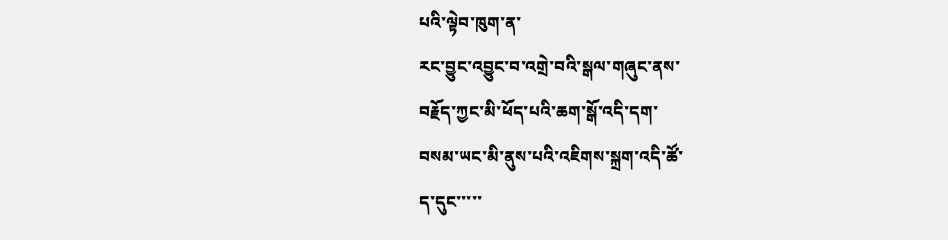པའི་ལྟེབ་ཁུག་ན་
རང་བྱུང་འབྱུང་བ་འགྲེ་བའི་སྒལ་གཞུང་ནས་
བརྗོད་ཀྱང་མི་ཕོད་པའི་ཆག་སྒོ་འདི་དག་
བསམ་ཡང་མི་ནུས་པའི་འཇིགས་སྐྲག་འདི་ཚོ་
ད་དུང་་་་་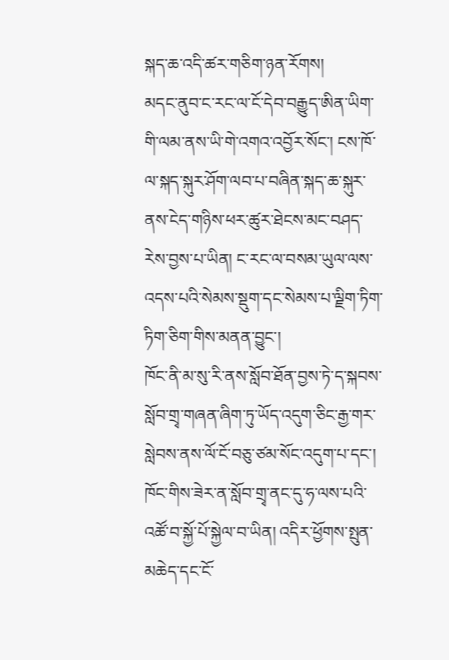སྐད་ཆ་འདི་ཚར་གཅིག་ཉན་རོགས།
མདང་ནུབ་ང་རང་ལ་ངོ་དེབ་བརྒྱུད་ཨིན་ཡིག་གི་ལམ་ནས་ཡི་གེ་འགའ་འབྱོར་སོང་། ངས་ཁོ་ལ་སྐད་སྐུར་ཤོག་ལབ་པ་བཞིན་སྐད་ཆ་སྐུར་ནས་ངེད་གཉིས་ཕར་ཚུར་ཐེངས་མང་བཤད་རེས་བྱས་པ་ཡིན། ང་རང་ལ་བསམ་ཡུལ་ལས་འདས་པའི་སེམས་སྡུག་དང་སེམས་པ་ལྗིག་ཏིག་ཏིག་ཅིག་གིས་མནན་བྱུང་།
ཁོང་ནི་མ་སུ་རི་ནས་སློབ་ཐོན་བྱས་ཏེ་ད་སྐབས་སློབ་གྲྭ་གཞན་ཞིག་ཏུ་ཡོད་འདུག་ཅིང་རྒྱ་གར་སླེབས་ནས་ལོ་ངོ་བཅུ་ཙམ་སོང་འདུག་པ་དང་། ཁོང་གིས་ཟེར་ན་སློབ་གྲྭ་ནང་དུ་ཧ་ལས་པའི་འཚོ་བ་སྐྱོ་པོ་སྐྱེལ་བ་ཡིན། འདིར་ཕྱོགས་སྤུན་མཆེད་དང་ངོ་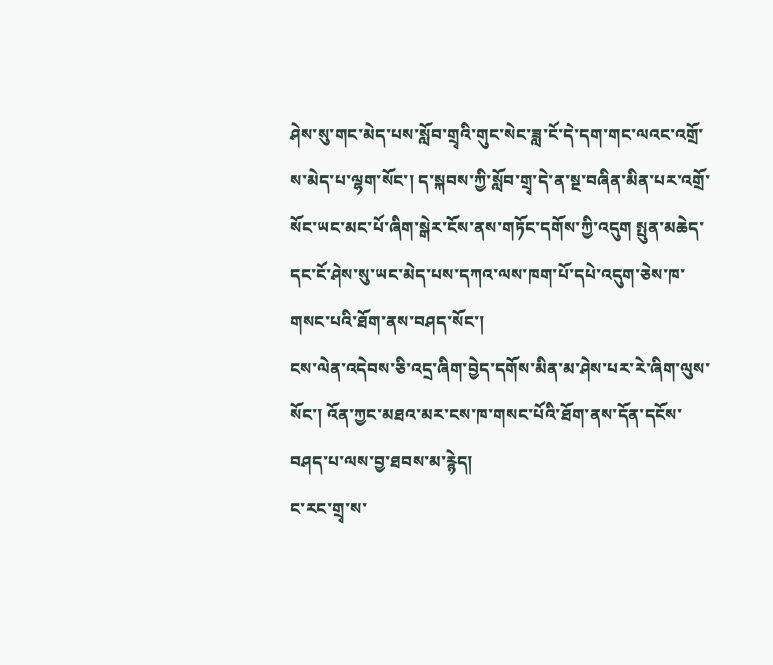ཤེས་སུ་གང་མེད་པས་སློབ་གྲྭའི་གུང་སེང་ཟླ་ངོ་དེ་དག་གང་ལའང་འགྲོ་ས་མེད་པ་ལྷག་སོང་། ད་སྐབས་ཀྱི་སློབ་གྲྭ་དེ་ན་སྔ་བཞིན་མིན་པར་འགྲོ་སོང་ཡང་མང་པོ་ཞིག་སྒེར་ངོས་ནས་གཏོང་དགོས་ཀྱི་འདུག སྤུན་མཆེད་དང་ངོ་ཤེས་སུ་ཡང་མེད་པས་དཀའ་ལས་ཁག་པོ་དཔེ་འདུག་ཅེས་ཁ་གསང་པའི་ཐོག་ནས་བཤད་སོང་།
ངས་ལེན་འདེབས་ཅི་འདྲ་ཞིག་བྱེད་དགོས་མིན་མ་ཤེས་པར་རེ་ཞིག་ལུས་སོང་། འོན་ཀྱང་མཐའ་མར་ངས་ཁ་གསང་པོའི་ཐོག་ནས་དོན་དངོས་བཤད་པ་ལས་བྱ་ཐབས་མ་རྙེད།
ང་རང་གྲྭ་ས་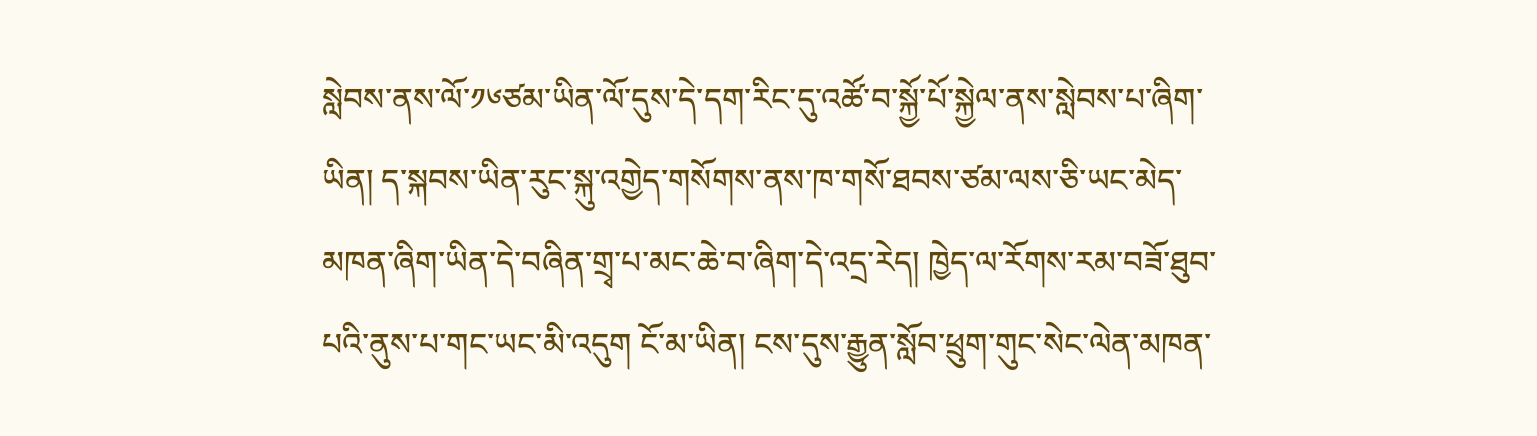སླེབས་ནས་ལོ་༡༦ཙམ་ཡིན་ལོ་དུས་དེ་དག་རིང་དུ་འཚོ་བ་སྐྱོ་པོ་སྐྱེལ་ནས་སླེབས་པ་ཞིག་ཡིན། ད་སྐབས་ཡིན་རུང་སྐུ་འགྱེད་གསོགས་ནས་ཁ་གསོ་ཐབས་ཙམ་ལས་ཅི་ཡང་མེད་མཁན་ཞིག་ཡིན་དེ་བཞིན་གྲྭ་པ་མང་ཆེ་བ་ཞིག་དེ་འདྲ་རེད། ཁྱེད་ལ་རོགས་རམ་བཟོ་ཐུབ་པའི་ནུས་པ་གང་ཡང་མི་འདུག ངོ་མ་ཡིན། ངས་དུས་རྒྱུན་སློབ་ཕྲུག་གུང་སེང་ལེན་མཁན་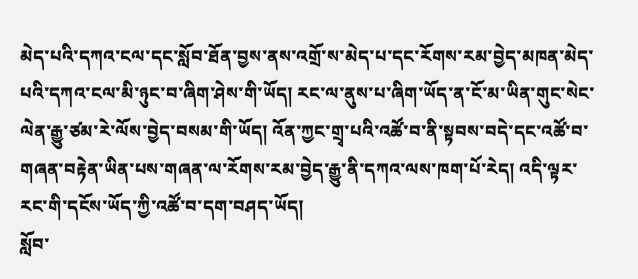མེད་པའི་དཀའ་ངལ་དང་སློབ་ཐོན་བྱས་ནས་འགྲོ་ས་མེད་པ་དང་རོགས་རམ་བྱེད་མཁན་མེད་པའི་དཀའ་ངལ་མི་ཉུང་བ་ཞིག་ཤེས་གི་ཡོད། རང་ལ་ནུས་པ་ཞིག་ཡོད་ན་ངོ་མ་ཡིན་གུང་སེང་ལེན་རྒྱུ་ཙམ་རེ་ལོས་བྱེད་བསམ་གི་ཡོད། འོན་ཀྱང་གྲྭ་པའི་འཚོ་བ་ནི་སྟབས་བདེ་དང་འཚོ་བ་གཞན་བརྟེན་ཡིན་པས་གཞན་ལ་རོགས་རམ་བྱེད་རྒྱུ་ནི་དཀའ་ལས་ཁག་པོ་རེད། འདི་ལྟར་རང་གི་དངོས་ཡོད་ཀྱི་འཚོ་བ་དག་བཤད་ཡོད།
སློབ་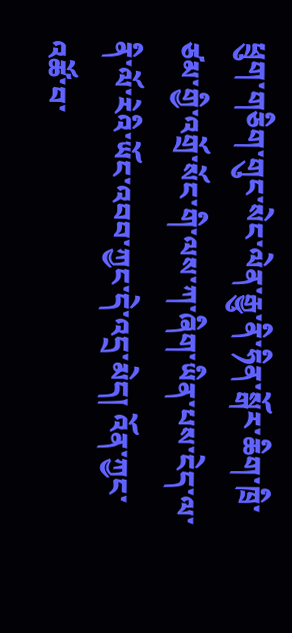ཕྲུག་གཅིག་གུང་སེང་ལེན་རྒྱུ་ནི་ཧིན་སྒོར་ཆིག་ཁྲི་ཙམ་གྱི་འགྲོ་སོང་གི་ལས་ཀ་ཞིག་ཡིན་པས་ངེད་ལ་ནི་ལོ་རེའི་ཡོང་འབབ་ཀྱང་དེ་འདྲ་མེད། འོན་ཀྱང་འཚོ་བ་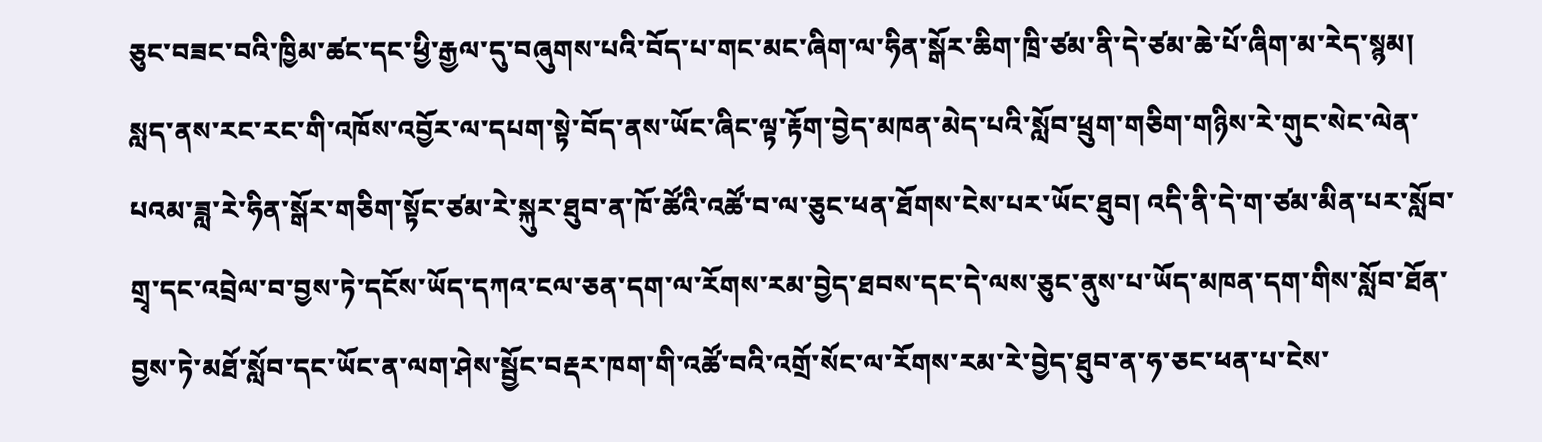ཅུང་བཟང་བའི་ཁྱིམ་ཚང་དང་ཕྱི་རྒྱལ་དུ་བཞུགས་པའི་བོད་པ་གང་མང་ཞིག་ལ་ཧིན་སྒོར་ཆིག་ཁྲི་ཙམ་ནི་དེ་ཙམ་ཆེ་པོ་ཞིག་མ་རེད་སྙམ།
སླད་ནས་རང་རང་གི་འཁོས་འབྱོར་ལ་དཔག་སྟེ་བོད་ནས་ཡོང་ཞིང་ལྟ་རྟོག་བྱེད་མཁན་མེད་པའི་སློབ་ཕྲུག་གཅིག་གཉིས་རེ་གུང་སེང་ལེན་པའམ་ཟླ་རེ་ཧིན་སྒོར་གཅིག་སྟོང་ཙམ་རེ་སྐུར་ཐུབ་ན་ཁོ་ཚོའི་འཚོ་བ་ལ་ཅུང་ཕན་ཐོགས་ངེས་པར་ཡོང་ཐུབ། འདི་ནི་དེ་ག་ཙམ་མིན་པར་སློབ་གྲྭ་དང་འབྲེལ་བ་བྱས་ཏེ་དངོས་ཡོད་དཀའ་ངལ་ཅན་དག་ལ་རོགས་རམ་བྱེད་ཐབས་དང་དེ་ལས་ཅུང་ནུས་པ་ཡོད་མཁན་དག་གིས་སློབ་ཐོན་བྱས་ཏེ་མཐོ་སློབ་དང་ཡོང་ན་ལག་ཤེས་སྦྱོང་བརྡར་ཁག་གི་འཚོ་བའི་འགྲོ་སོང་ལ་རོགས་རམ་རེ་བྱེད་ཐུབ་ན་ཧ་ཅང་ཕན་པ་ངེས་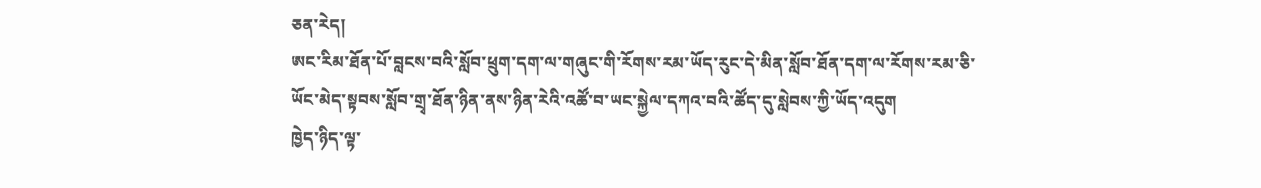ཅན་རེད།
ཨང་རིམ་ཐོན་པོ་བླངས་བའི་སློབ་ཕྲུག་དག་ལ་གཞུང་གི་རོགས་རམ་ཡོད་རུང་དེ་མིན་སློབ་ཐོན་དག་ལ་རོགས་རམ་ཅི་ཡོང་མེད་སྟབས་སློབ་གྲྭ་ཐོན་ཉིན་ནས་ཉིན་རེའི་འཚོ་བ་ཡང་སྐྱེལ་དཀའ་བའི་ཚོད་དུ་སླེབས་ཀྱི་ཡོད་འདུག
ཁྱེད་ཉིད་ལྟ་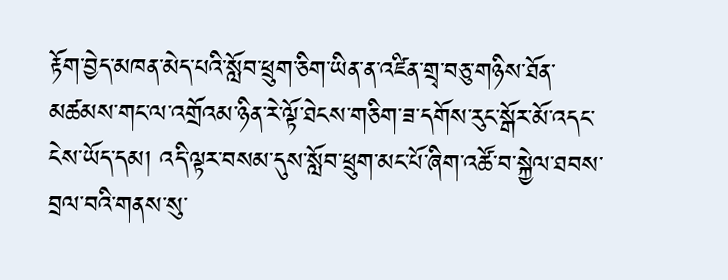རྟོག་བྱེད་མཁན་མེད་པའི་སློབ་ཕྲུག་ཅིག་ཡིན་ན་འཛིན་གྲྭ་བཅུ་གཉིས་ཐོན་མཚམས་གང་ལ་འགྲོའམ་ཉིན་རེ་ལྟོ་ཐེངས་གཅིག་ཟ་དགོས་རུང་སྒོར་མོ་འདང་ངེས་ཡོད་དམ། འདི་ལྟར་བསམ་དུས་སློབ་ཕྲུག་མང་པོ་ཞིག་འཚོ་བ་སྐྱེལ་ཐབས་བྲལ་བའི་གནས་སུ་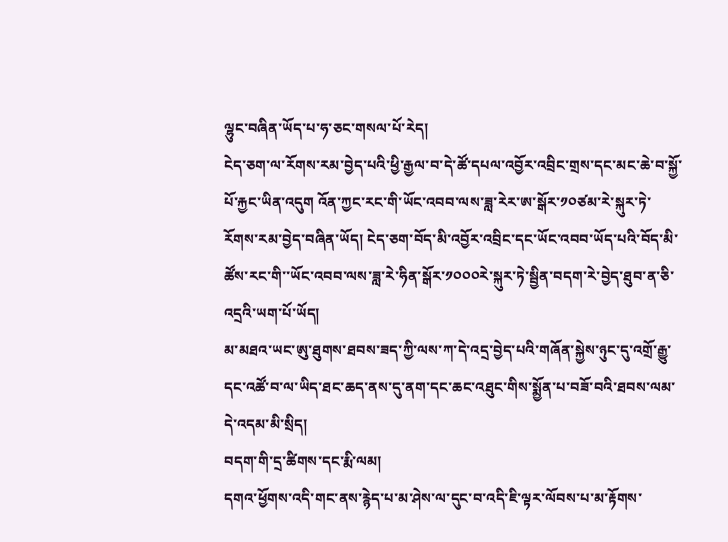ལྷུང་བཞིན་ཡོད་པ་ཧ་ཅང་གསལ་པོ་རེད།
ངེད་ཅག་ལ་རོགས་རམ་བྱེད་པའི་ཕྱི་རྒྱལ་བ་དེ་ཚོ་དཔལ་འབྱོར་འབྲིང་གྲས་དང་མང་ཆེ་བ་སྐྱོ་པོ་རྐྱང་ཡིན་འདུག འོན་ཀྱང་རང་གི་ཡོང་འབབ་ལས་ཟླ་རེར་ཨ་སྒོར་༡༠ཙམ་རེ་སྐུར་ཏེ་རོགས་རམ་བྱེད་བཞིན་ཡོད། ངེད་ཅག་བོད་མི་འབྱོར་འབྲིང་དང་ཡོང་འབབ་ཡོད་པའི་བོད་མི་ཚོས་རང་གི་་ཡོང་འབབ་ལས་ཟླ་རེ་ཧིན་སྒོར་༡༠༠༠རེ་སྐུར་ཏེ་སྦྱིན་བདག་རེ་བྱེད་ཐུབ་ན་ཅི་འདྲའི་ཡག་པོ་ཡོད།
མ་མཐའ་ཡང་ཨུ་ཐུགས་ཐབས་ཟད་ཀྱི་ལས་ཀ་དེ་འདྲ་བྱེད་པའི་གཞོན་སྐྱེས་ཉུང་དུ་འགྲོ་རྒྱུ་དང་འཚོ་བ་ལ་ཡིད་ཐང་ཆད་ནས་དུ་ནག་དང་ཆང་འཐུང་གིས་སྨྱོན་པ་བཟོ་བའི་ཐབས་ལམ་དེ་འདམ་མི་སྲིད།
བདག་གི་དྲ་ཚིགས་དང་རྨི་ལམ།
དགའ་ཕྱོགས་འདི་གང་ནས་རྙེད་པ་མ་ཤེས་ལ་དུང་བ་འདི་ཇི་ལྟར་ལོབས་པ་མ་རྟོགས་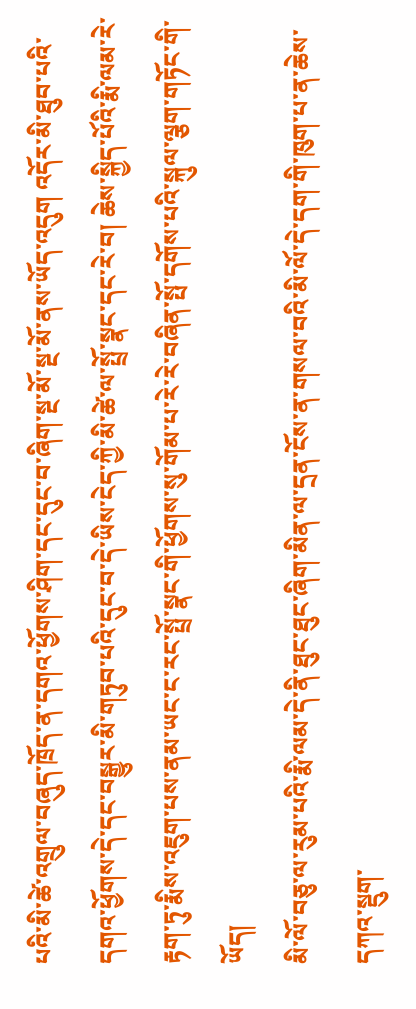པའི་མི་ཚེ་འགྲུལ་བཞུད་ཁྲོད་ན་དགའ་ཕྱོགས་ཤིག་དང་དུང་བ་ཞིག་སྔ་མོ་སྔ་མོ་ནས་ཡོད་འདུག འདོར་མི་ཐུབ་པའི་དགའ་ཕྱོགས་དེ་དང་བསྒྱུར་མི་གཏུབ་པའི་དུང་བ་དེ་ཡིས་ངེད་ཀྱི་མི་ཚེ་ལ་སྤྲོ་སྣང་དང་རེ་བ། ཆེས་སྐྱིད་པོའི་རྨི་ལམ་རེ་རྟག་ཏུ་རྨིས་འཇུག་པས་ནམ་ཡང་ང་རང་སྤྲོ་སྣང་གི་ཕྱོགས་སུ་གོམ་པ་རེ་རེ་བཞིན་སྤོ་དགོས་པའི་སྐུལ་ལྕག་གཏོང་གི་ཡོད།
མི་ལོ་བཅུ་ལ་རུམ་པའི་རྨི་ལམ་དེ་ནི་ཐུང་ཐུང་ཞིག་མིན་ལ་དྲན་ངོས་ན་གསལ་བའི་མི་ལོ་དེ་དག་གི་ཁུག་པ་ན་ཆེས་དཀའ་སྡུག་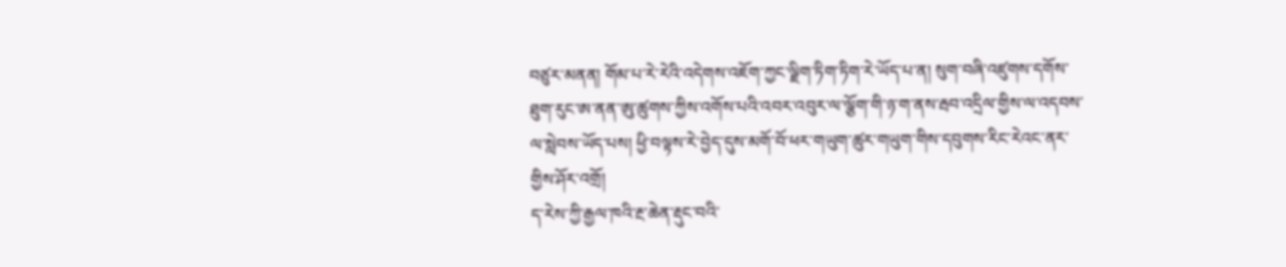བཙུར་མནན། གོམ་པ་རེ་རེའི་འདེགས་འཇོག་ཀྱང་ལྗིག་ཏིག་ཏིག་རེ་ཡོད་པ་ན། སུག་བཞི་འཛུགས་དགོས་ཐུག་རུང་ཨ་ནན་ཨུ་ཚུགས་ཀྱིས་འགོས་པའི་འབར་འབུར་ལ་ལྕོག་གི་ཉ་ག་ནས་རྦབ་འདྲིལ་གྱིས་ལ་འདབས་ལ་སླེབས་ཡོད་པས། ཕྱི་བལྟས་རེ་བྱེད་དུས་མགོ་བོ་ཕར་གཡུག་ཚུར་གཡུག་གིས་དབུགས་རིང་རེའང་ནར་གྱིས་ཤོར་འགྲོ།
ད་རེས་ཀྱི་རྒྱལ་ཁའི་རྔ་ཆེན་རྡུང་བའི་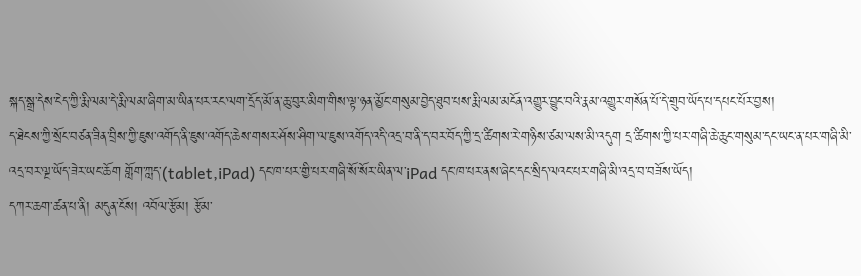སྐད་སྒྲ་དེས་ངེད་ཀྱི་རྨི་ལམ་དེ་རྨི་ལམ་ཞིག་མ་ཡིན་པར་རང་ལག་དྲོད་མོ་ན་ཆུ་བུར་མིག་གིས་ལྟ་ཉན་མྱོང་གསུམ་བྱེད་ཐུབ་པས་རྨི་ལམ་མངོན་འགྱུར་བྱུང་བའི་རྣམ་འགྱུར་གསོན་པོ་དེ་གྲུབ་ཡོད་པ་དཔང་པོར་བྱས།
ད་ཐེངས་ཀྱི་སྲོང་བཙན་ཟིན་བྲིས་ཀྱི་ཇུས་འགོད་ནི་ཇུས་འགོད་ཆེས་གསར་ཤོས་ཤིག་ལ་ཇུས་འགོད་འདི་འདྲ་བ་ནི་ད་བར་བོད་ཀྱི་དྲ་ཚིགས་རེ་གཉིས་ཙམ་ལས་མི་འདུག དྲ་ཚིགས་ཀྱི་པར་གཞི་ཆེ་ཆུང་གསུམ་དང་ཡང་ན་པར་གཞི་མི་འདྲ་བར་ལྔ་ཡོད་ཟེར་ཡང་ཆོག གློག་ཀླད་(tablet,iPad) དང་ཁ་པར་གྱི་པར་གཞི་སོ་སོར་ཡིན་ལ་iPad དང་ཁ་པར་ནས་ཞེང་དང་སྲིད་ལའང་པར་གཞི་མི་འདྲ་བ་བཟོས་ཡོད།
དཀར་ཆག་ཚན་པ་ནི། མདུན་ངོས། འབོལ་རྩོམ། རྩོམ་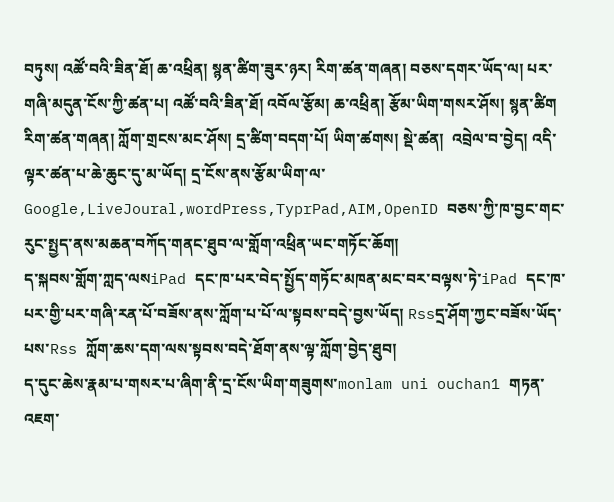བཏུས། འཚོ་བའི་ཟིན་ཐོ། ཆ་འཕྲིན། སྙན་ཚིག་ཟུར་ཉར། རིག་ཚན་གཞན། བཅས་དགར་ཡོད་ལ། པར་གཞི་མདུན་ངོས་ཀྱི་ཚན་པ། འཚོ་བའི་ཟིན་ཐོ། འབོལ་རྩོམ། ཆ་འཕྲིན། རྩོམ་ཡིག་གསར་ཤོས། སྙན་ཚིག རིག་ཚན་གཞན། ཀློག་གྲངས་མང་ཤོས། དྲ་ཚིག་བདག་པོ། ཡིག་ཚགས། སྡེ་ཚན།  འབྲེལ་བ་བྱེད། འདི་ལྟར་ཚན་པ་ཆེ་ཆུང་དུ་མ་ཡོད། དྲ་ངོས་ནས་རྩོམ་ཡིག་ལ་ Google,LiveJoural,wordPress,TyprPad,AIM,OpenID བཅས་ཀྱི་ཁ་བྱང་གང་རུང་སྤྱད་ནས་མཆན་བཀོད་གནང་ཐུབ་ལ་གློག་འཕྲིན་ཡང་གཏོང་ཆོག།
ད་སྐབས་གློག་ཀླད་ལསiPad དང་ཁ་པར་བེད་སྤྱོད་གཏོང་མཁན་མང་བར་བལྟས་ཏེ་iPad དང་ཁ་པར་གྱི་པར་གཞི་རན་པོ་བཟོས་ནས་ཀློག་པ་པོ་ལ་སྟབས་བདེ་བྱས་ཡོད། Rssདྲ་ཤོག་ཀྱང་བཟོས་ཡོད་པས་Rss ཀློག་ཆས་དག་ལས་སྟབས་བདེ་ཐོག་ནས་ལྟ་ཀློག་བྱེད་ཐུབ།
ད་དུང་ཆེས་རྣམ་པ་གསར་པ་ཞིག་ནི་དྲ་ངོས་ཡིག་གཟུགས་monlam uni ouchan1 གཏན་འཇག་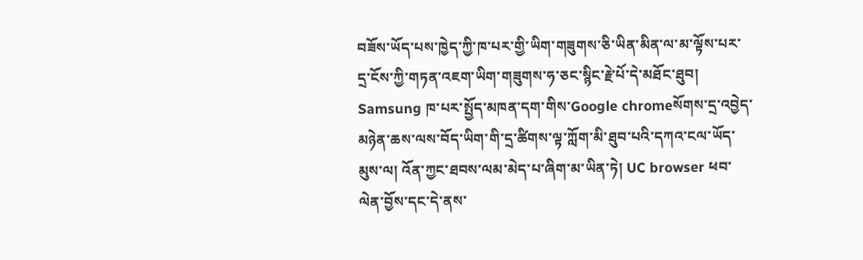བཟོས་ཡོད་པས་ཁྱེད་ཀྱི་ཁ་པར་གྱི་ཡིག་གཟུགས་ཅི་ཡིན་མིན་ལ་མ་ལྟོས་པར་དྲ་ངོས་ཀྱི་གཏན་འཇག་ཡིག་གཟུགས་ཧ་ཅང་སྙིང་རྗེ་པོ་དེ་མཐོང་ཐུབ། Samsung ཁ་པར་སྤྱོད་མཁན་དག་གིས་Google chromeསོགས་དྲ་འབྱེད་མཉེན་ཆས་ལས་བོད་ཡིག་གི་དྲ་ཚིགས་ལྟ་ཀློག་མི་ཐུབ་པའི་དཀའ་ངལ་ཡོད་མུས་ལ། འོན་ཀྱང་ཐབས་ལམ་མེད་པ་ཞིག་མ་ཡིན་ཏེ། UC browser ཕབ་ལེན་བྱོས་དང་དེ་ནས་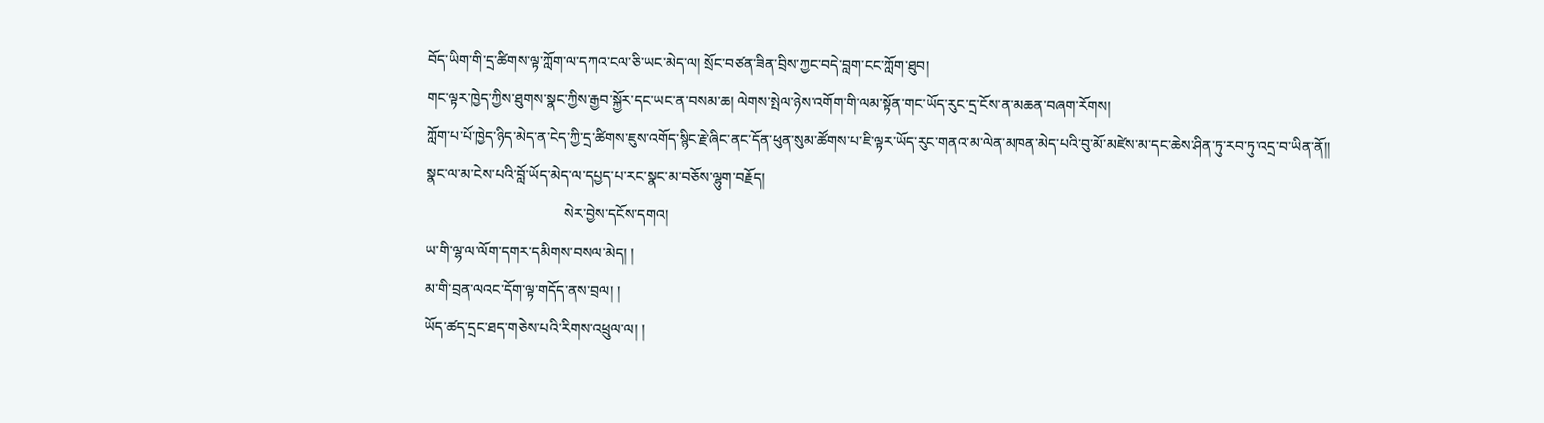བོད་ཡིག་གི་དྲ་ཚིགས་ལྟ་ཀློག་ལ་དཀའ་ངལ་ཅི་ཡང་མེད་ལ། སྲོང་བཙན་ཟིན་བྲིས་ཀྱང་བདེ་བླག་ངང་ཀློག་ཐུབ།
གང་ལྟར་ཁྱེད་ཀྱིས་ཐུགས་སྣང་ཀྱིས་རྒྱབ་སྐྱོར་དང་ཡང་ན་བསམ་ཆ། ལེགས་སྤེལ་ཉེས་འགོག་གི་ལམ་སྟོན་གང་ཡོད་རུང་དྲ་ངོས་ན་མཆན་བཞག་རོགས།
ཀློག་པ་པོ་ཁྱེད་ཉིད་མེད་ན་ངེད་ཀྱི་དྲ་ཚིགས་ཇུས་འགོད་སྙིང་རྗེ་ཞིང་ནང་དོན་ཕུན་སུམ་ཚོགས་པ་ཇི་ལྟར་ཡོད་རུང་གནའ་མ་ལེན་མཁན་མེད་པའི་བུ་མོ་མཛེས་མ་དང་ཆེས་ཤིན་ཏུ་རབ་ཏུ་འདྲ་བ་ཡིན་ནོ།།
སྣང་ལ་མ་ངེས་པའི་བློ་ཡོད་མེད་ལ་དཔྱད་པ་རང་སྣང་མ་བཅོས་ལྷུག་བརྗོད།
                                      སེར་བྱེས་དངོས་དགའ།
ཡ་གི་ལྷ་ལ་ལོག་དགར་དམིགས་བསལ་མེད། །
མ་གི་བྲན་ལའང་དོག་ལྟ་གདོད་ནས་བྲལ། །
ཡོད་ཚད་དྲང་ཐད་གཅེས་པའི་རིགས་འཕྲུལ་ལ། །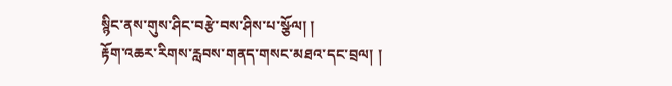སྙིང་ནས་གུས་ཤིང་བརྩེ་བས་ཤིས་པ་སྩོལ། །
རྟོག་འཆར་རིགས་རླབས་གནད་གསང་མཐའ་དང་བྲལ། །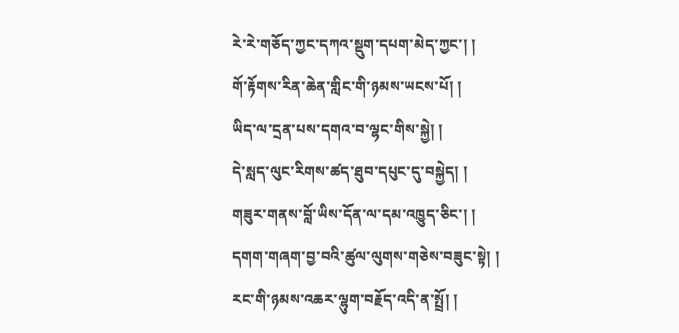རེ་རེ་གཅོད་ཀྱང་དཀའ་སྡུག་དཔག་མེད་ཀྱང་། །
གོ་རྟོགས་རིན་ཆེན་གླིང་གི་ཉམས་ཡངས་པོ། །
ཡིད་ལ་དྲན་པས་དགའ་བ་ལྷང་གིས་སྐྱེ། །
དེ་སླད་ལུང་རིགས་ཚད་ཐུབ་དཔུང་དུ་བསྐྱེད། །
གཟུར་གནས་བློ་ཡིས་དོན་ལ་དམ་འཁྱུད་ཅིང་། །
དགག་གཞག་བྱ་བའི་ཚུལ་ལུགས་གཅེས་བཟུང་སྟེ། །
རང་གི་ཉམས་འཆར་ལྷུག་བརྗོད་འདི་ན་སྤྲོ། །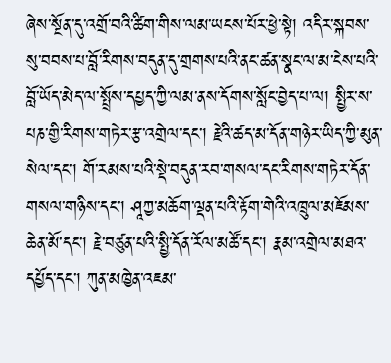ཞེས་སྔོན་དུ་འགྲོ་བའི་ཚིག་གིས་ལམ་ཡངས་པོར་ཕྱེ་སྟེ། འདིར་སྐབས་སུ་བབས་པ་བློ་རིགས་བདུན་དུ་གྲགས་པའི་ནང་ཚན་སྣང་ལ་མ་ངེས་པའི་བློ་ཡོད་མེད་ལ་སྤྲོས་དཔྱད་ཀྱི་ལམ་ནས་དོགས་སློང་བྱེད་པ་ལ། སྤྱིར་ས་པཎ་གྱི་རིགས་གཏེར་རྩ་འགྲེལ་དང་། རྗེའི་ཚད་མ་དོན་གཉེར་ཡིད་ཀྱི་མུན་སེལ་དང་། གོ་རམས་པའི་སྡེ་བདུན་རབ་གསལ་དང་རིགས་གཏེར་དོན་གསལ་གཉིས་དང་། ཤཱཀྱ་མཆོག་ལྡན་པའི་རྟོག་གེའི་འཁྲུལ་མཇོམས་ཆེན་མོ་དང་། རྗེ་བཙུན་པའི་སྤྱི་དོན་རོལ་མཚོ་དང་། རྣམ་འགྲེལ་མཐའ་དཔྱོད་དང་། ཀུན་མཁྱེན་འཇམ་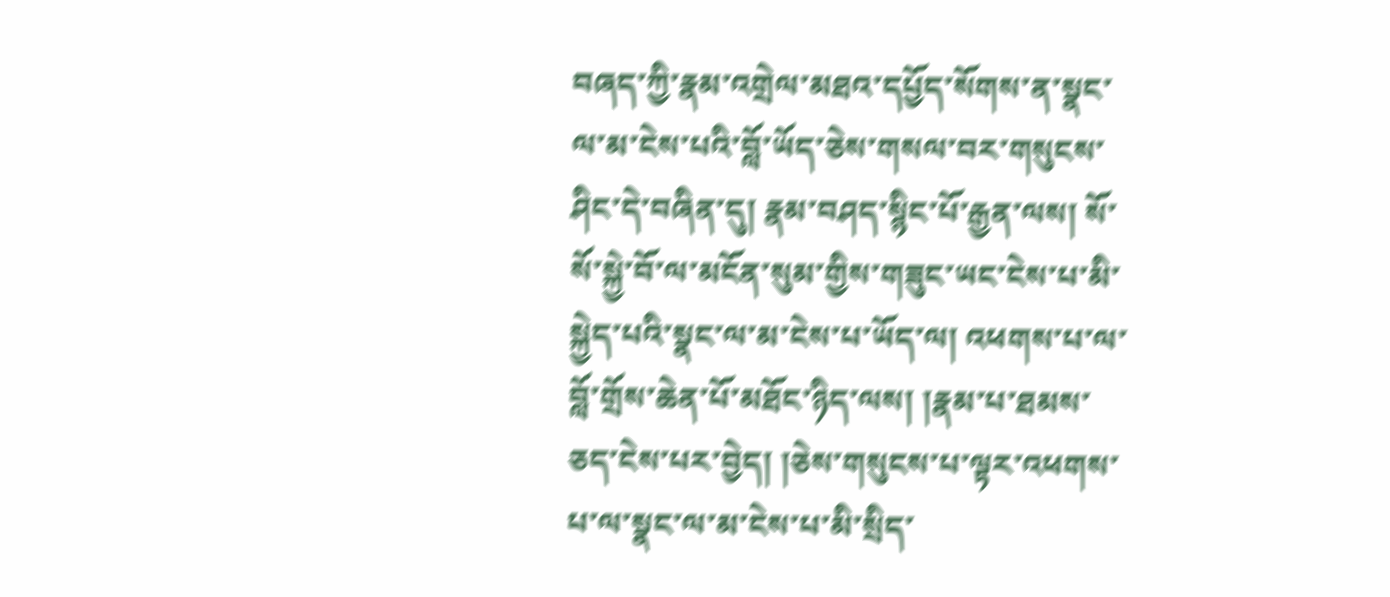བཞད་ཀྱི་རྣམ་འགྲེལ་མཐའ་དཔྱོད་སོགས་ན་སྣང་ལ་མ་ངེས་པའི་བློ་ཡོད་ཅེས་གསལ་བར་གསུངས་ཤིང་དེ་བཞིན་དུ། རྣམ་བཤད་སྙིང་པོ་རྒྱན་ལས། སོ་སོ་སྐྱེ་བོ་ལ་མངོན་སུམ་གྱིས་གཟུང་ཡང་ངེས་པ་མི་སྐྱེད་པའི་སྣང་ལ་མ་ངེས་པ་ཡོད་ལ། འཕགས་པ་ལ་བློ་གྲོས་ཆེན་པོ་མཐོང་ཉིད་ལས། །རྣམ་པ་ཐམས་ཅད་ངེས་པར་བྱེད། །ཅེས་གསུངས་པ་ལྟར་འཕགས་པ་ལ་སྣང་ལ་མ་ངེས་པ་མི་སྲིད་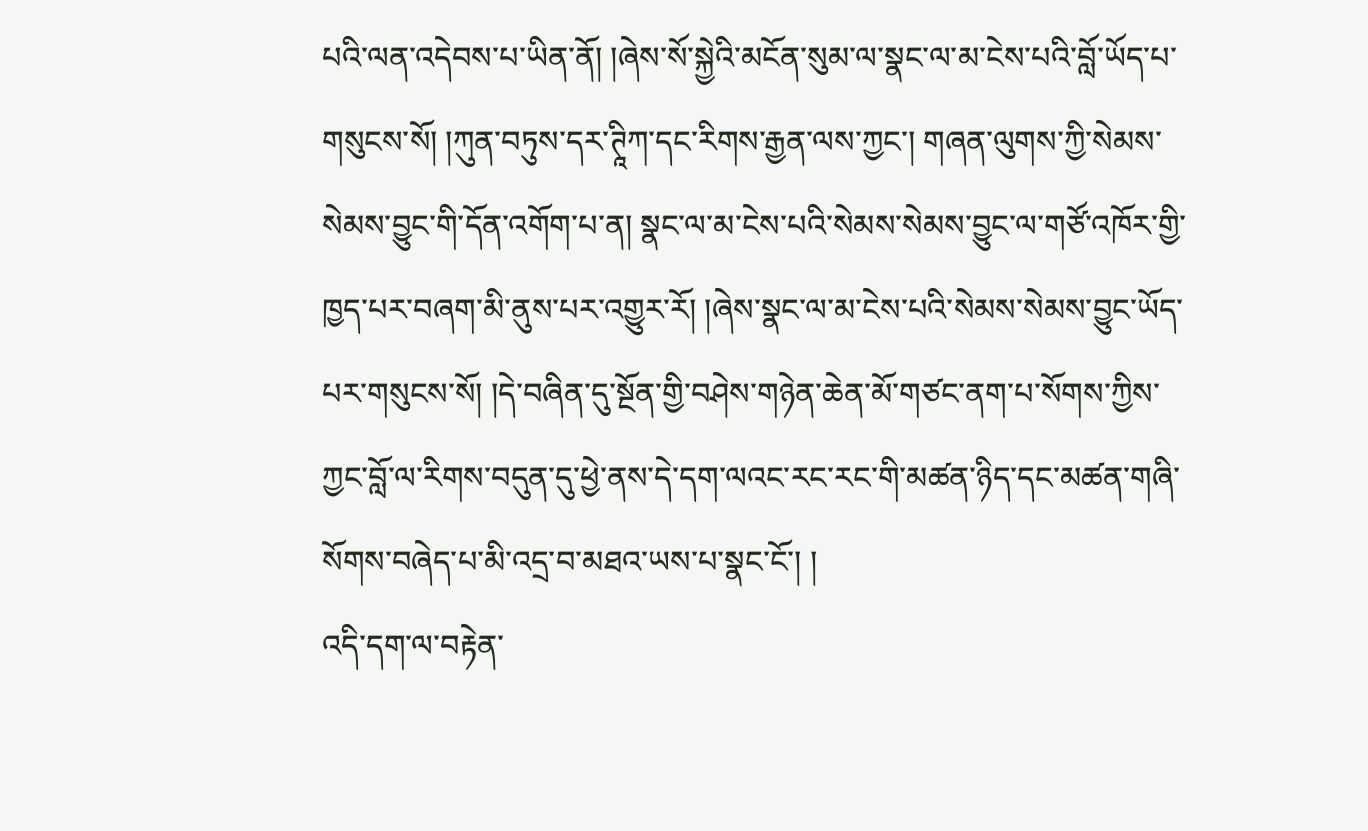པའི་ལན་འདེབས་པ་ཡིན་ནོ། །ཞེས་སོ་སྐྱེའི་མངོན་སུམ་ལ་སྣང་ལ་མ་ངེས་པའི་བློ་ཡོད་པ་གསུངས་སོ། །ཀུན་བཏུས་དར་ཊཱིཀ་དང་རིགས་རྒྱན་ལས་ཀྱང་། གཞན་ལུགས་ཀྱི་སེམས་སེམས་བྱུང་གི་དོན་འགོག་པ་ན། སྣང་ལ་མ་ངེས་པའི་སེམས་སེམས་བྱུང་ལ་གཙོ་འཁོར་གྱི་ཁྱད་པར་བཞག་མི་ནུས་པར་འགྱུར་རོ། །ཞེས་སྣང་ལ་མ་ངེས་པའི་སེམས་སེམས་བྱུང་ཡོད་པར་གསུངས་སོ། །དེ་བཞིན་དུ་སྔོན་གྱི་བཤེས་གཉེན་ཆེན་མོ་གཙང་ནག་པ་སོགས་ཀྱིས་ཀྱང་བློ་ལ་རིགས་བདུན་དུ་ཕྱེ་ནས་དེ་དག་ལའང་རང་རང་གི་མཚན་ཉིད་དང་མཚན་གཞི་སོགས་བཞེད་པ་མི་འདྲ་བ་མཐའ་ཡས་པ་སྣང་ངོ་། །
འདི་དག་ལ་བརྟེན་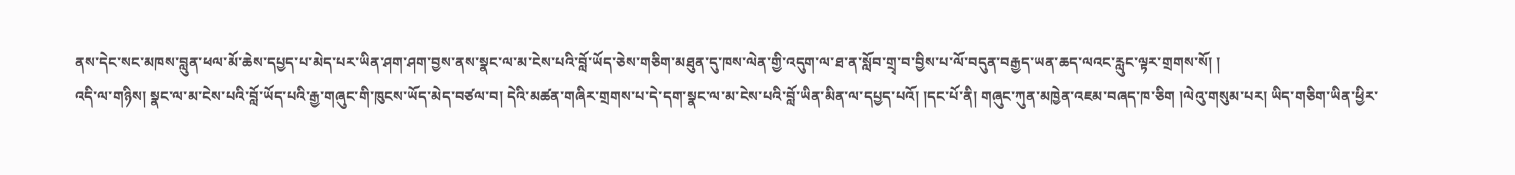ནས་དེང་སང་མཁས་བླུན་ཕལ་མོ་ཆེས་དཔྱད་པ་མེད་པར་ཡིན་ཤག་ཤག་བྱས་ནས་སྣང་ལ་མ་ངེས་པའི་བློ་ཡོད་ཅེས་གཅིག་མཐུན་དུ་ཁས་ལེན་གྱི་འདུག་ལ་ཐ་ན་སློབ་གྲྭ་བ་བྱིས་པ་ལོ་བདུན་བརྒྱད་ཡན་ཆད་ལའང་རླུང་ལྟར་གྲགས་སོ། །
འདི་ལ་གཉིས། སྣང་ལ་མ་ངེས་པའི་བློ་ཡོད་པའི་རྒྱ་གཞུང་གི་ཁུངས་ཡོད་མེད་བཙལ་བ། དེའི་མཚན་གཞིར་གྲགས་པ་དེ་དག་སྣང་ལ་མ་ངེས་པའི་བློ་ཡིན་མིན་ལ་དཔྱད་པའོ། །དང་པོ་ནི། གཞུང་ཀུན་མཁྱེན་འཇམ་བཞད་ཁ་ཅིག །ལེའུ་གསུམ་པར། ཡིད་གཅིག་ཡིན་ཕྱིར་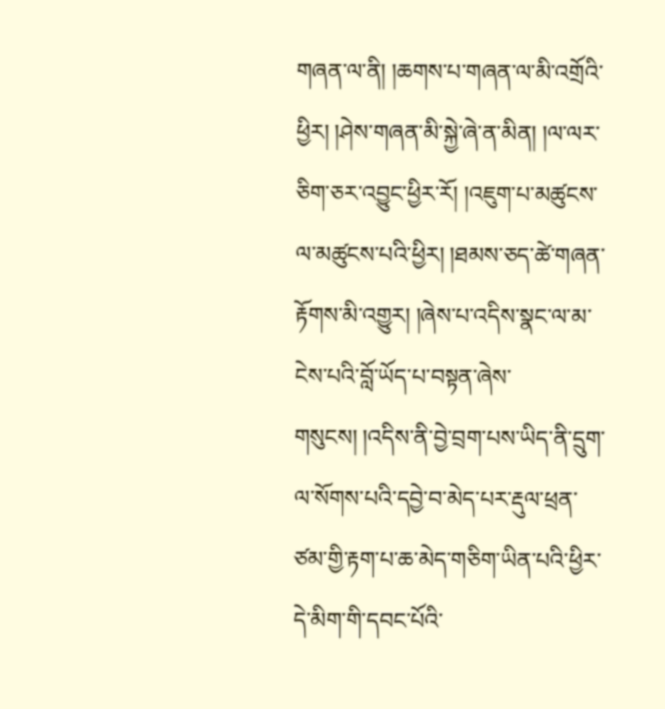གཞན་ལ་ནི། །ཆགས་པ་གཞན་ལ་མི་འགྲོའི་ཕྱིར། །ཤེས་གཞན་མི་སྐྱེ་ཞེ་ན་མིན། །ལ་ལར་ཅིག་ཅར་འབྱུང་ཕྱིར་རོ། །འཇུག་པ་མཚུངས་ལ་མཚུངས་པའི་ཕྱིར། །ཐམས་ཅད་ཚེ་གཞན་རྟོགས་མི་འགྱུར། །ཞེས་པ་འདིས་སྣང་ལ་མ་ངེས་པའི་བློ་ཡོད་པ་བསྟན་ཞེས་གསུངས། །འདིས་ནི་བྱེ་བྲག་པས་ཡིད་ནི་དྲུག་ལ་སོགས་པའི་དབྱེ་བ་མེད་པར་རྡུལ་ཕྲན་ཙམ་གྱི་རྟག་པ་ཆ་མེད་གཅིག་ཡིན་པའི་ཕྱིར་དེ་མིག་གི་དབང་པོའི་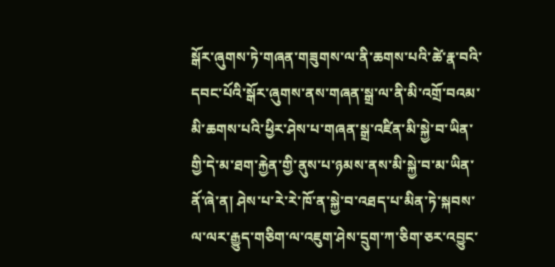སྒོར་ཞུགས་ཏེ་གཞན་གཟུགས་ལ་ནི་ཆགས་པའི་ཚེ་རྣ་བའི་དབང་པོའི་སྒོར་ཞུགས་ནས་གཞན་སྒྲ་ལ་ནི་མི་འགྲོ་བའམ་མི་ཆགས་པའི་ཕྱིར་ཤེས་པ་གཞན་སྒྲ་འཛིན་མི་སྐྱེ་བ་ཡིན་གྱི་དེ་མ་ཐག་རྐྱེན་གྱི་ནུས་པ་ཉམས་ནས་མི་སྐྱེ་བ་མ་ཡིན་ནོ་ཞེ་ན། ཤེས་པ་རེ་རེ་ཁོ་ན་སྐྱེ་བ་འཐད་པ་མིན་ཏེ་སྐབས་ལ་ལར་རྒྱུད་གཅིག་ལ་འཇུག་ཤེས་དྲུག་ཀ་ཅིག་ཅར་འབྱུང་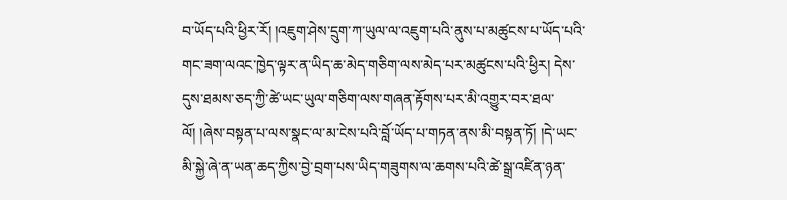བ་ཡོད་པའི་ཕྱིར་རོ། །འཇུག་ཤེས་དྲུག་ཀ་ཡུལ་ལ་འཇུག་པའི་ནུས་པ་མཚུངས་པ་ཡོད་པའི་གང་ཟག་ལའང་ཁྱེད་ལྟར་ན་ཡིད་ཆ་མེད་གཅིག་ལས་མེད་པར་མཚུངས་པའི་ཕྱིར། དེས་དུས་ཐམས་ཅད་ཀྱི་ཚེ་ཡང་ཡུལ་གཅིག་ལས་གཞན་རྟོགས་པར་མི་འགྱུར་བར་ཐལ་ལོ། །ཞེས་བསྟན་པ་ལས་སྣང་ལ་མ་ངེས་པའི་བློ་ཡོད་པ་གཏན་ནས་མི་བསྟན་ཏོ། །དེ་ཡང་མི་སྐྱེ་ཞེ་ན་ཡན་ཆད་ཀྱིས་བྱེ་བྲག་པས་ཡིད་གཟུགས་ལ་ཆགས་པའི་ཚེ་སྒྲ་འཛིན་ཉན་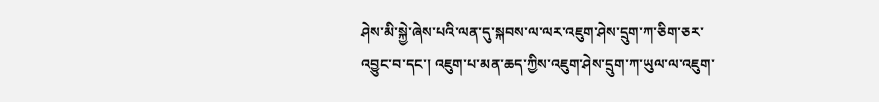ཤེས་མི་སྐྱེ་ཞེས་པའི་ལན་དུ་སྐབས་ལ་ལར་འཇུག་ཤེས་དྲུག་ཀ་ཅིག་ཅར་འབྱུང་བ་དང་། འཇུག་པ་མན་ཆད་ཀྱིས་འཇུག་ཤེས་དྲུག་ཀ་ཡུལ་ལ་འཇུག་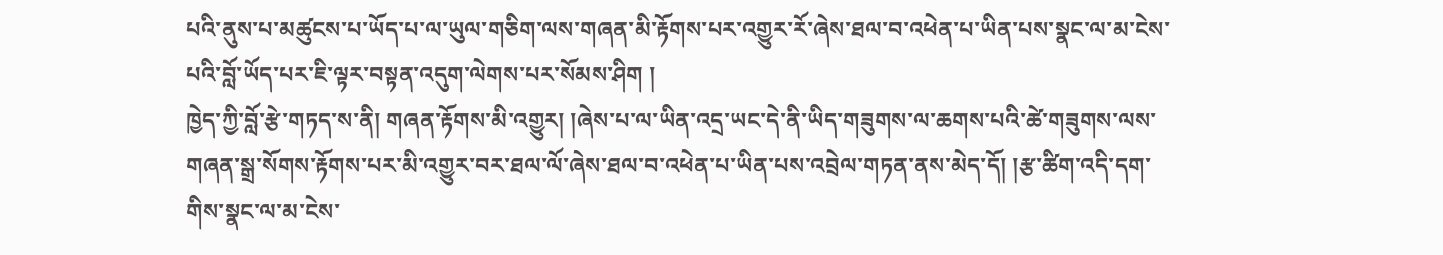པའི་ནུས་པ་མཚུངས་པ་ཡོད་པ་ལ་ཡུལ་གཅིག་ལས་གཞན་མི་རྟོགས་པར་འགྱུར་རོ་ཞེས་ཐལ་བ་འཕེན་པ་ཡིན་པས་སྣང་ལ་མ་ངེས་པའི་བློ་ཡོད་པར་ཇི་ལྟར་བསྟན་འདུག་ལེགས་པར་སོམས་ཤིག །
ཁྱེད་ཀྱི་བློ་རྩེ་གཏད་ས་ནི། གཞན་རྟོགས་མི་འགྱུར། །ཞེས་པ་ལ་ཡིན་འདྲ་ཡང་དེ་ནི་ཡིད་གཟུགས་ལ་ཆགས་པའི་ཚེ་གཟུགས་ལས་གཞན་སྒྲ་སོགས་རྟོགས་པར་མི་འགྱུར་བར་ཐལ་ལོ་ཞེས་ཐལ་བ་འཕེན་པ་ཡིན་པས་འབྲེལ་གཏན་ནས་མེད་དོ། །རྩ་ཚིག་འདི་དག་གིས་སྣང་ལ་མ་ངེས་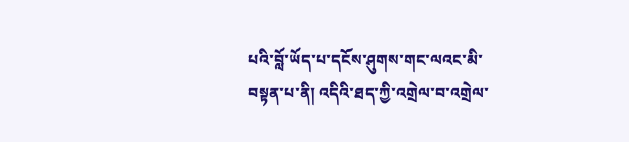པའི་བློ་ཡོད་པ་དངོས་ཤུགས་གང་ལའང་མི་བསྟན་པ་ནི། འདིའི་ཐད་ཀྱི་འགྲེལ་བ་འགྲེལ་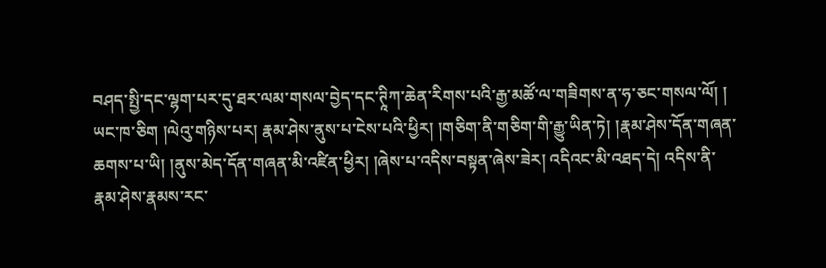བཤད་སྤྱི་དང་ལྷག་པར་དུ་ཐར་ལམ་གསལ་བྱེད་དང་ཊཱིཀ་ཆེན་རིགས་པའི་རྒྱ་མཚོ་ལ་གཟིགས་ན་ཧ་ཅང་གསལ་ལོ། །
ཡང་ཁ་ཅིག །ལེའུ་གཉིས་པར། རྣམ་ཤེས་ནུས་པ་ངེས་པའི་ཕྱིར། །གཅིག་ནི་གཅིག་གི་རྒྱུ་ཡིན་ཏེ། །རྣམ་ཤེས་དོན་གཞན་ཆགས་པ་ཡི། །ནུས་མེད་དོན་གཞན་མི་འཛིན་ཕྱིར། །ཞེས་པ་འདིས་བསྟན་ཞེས་ཟེར། འདིའང་མི་འཐད་དེ། འདིས་ནི་རྣམ་ཤེས་རྣམས་རང་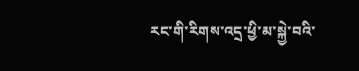རང་གི་རིགས་འདྲ་ཕྱི་མ་སྐྱེ་བའི་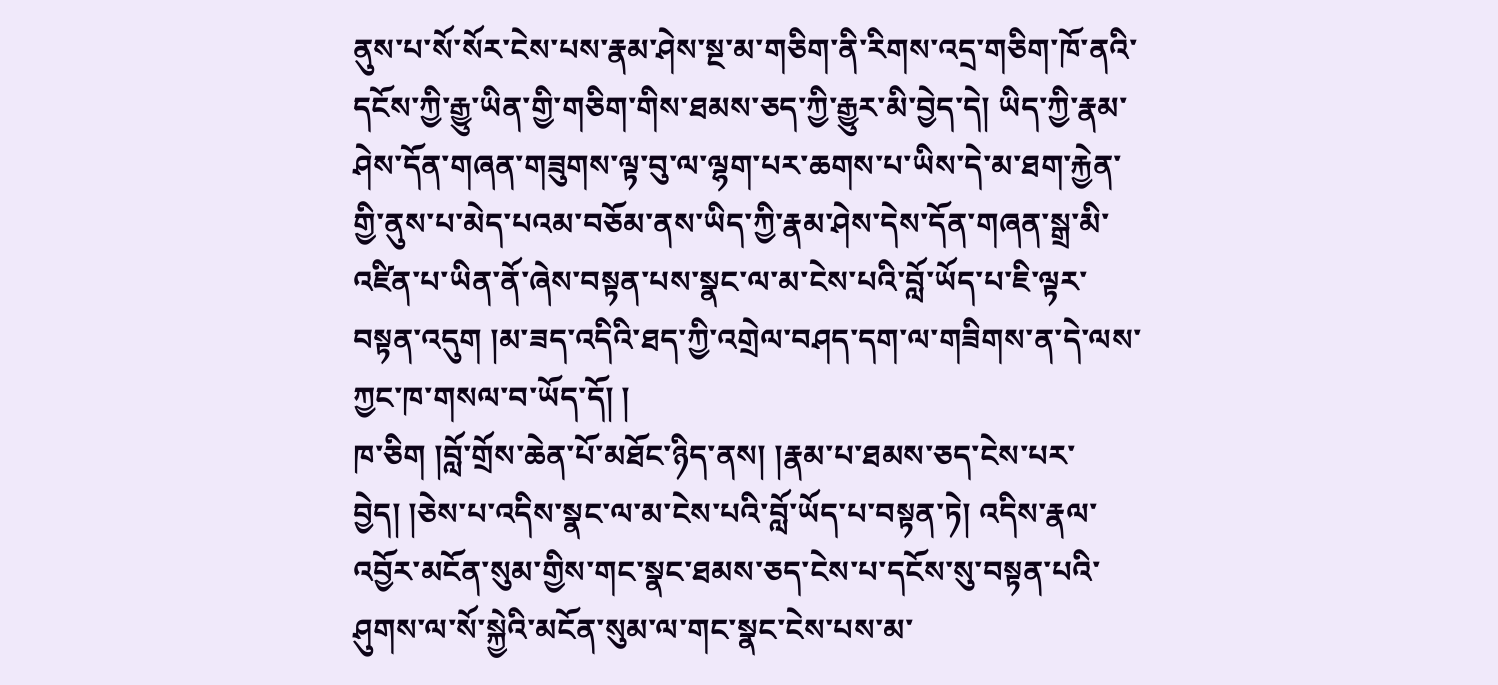ནུས་པ་སོ་སོར་ངེས་པས་རྣམ་ཤེས་སྔ་མ་གཅིག་ནི་རིགས་འདྲ་གཅིག་ཁོ་ནའི་དངོས་ཀྱི་རྒྱུ་ཡིན་གྱི་གཅིག་གིས་ཐམས་ཅད་ཀྱི་རྒྱུར་མི་བྱེད་དེ། ཡིད་ཀྱི་རྣམ་ཤེས་དོན་གཞན་གཟུགས་ལྟ་བུ་ལ་ལྷག་པར་ཆགས་པ་ཡིས་དེ་མ་ཐག་རྐྱེན་གྱི་ནུས་པ་མེད་པའམ་བཅོམ་ནས་ཡིད་ཀྱི་རྣམ་ཤེས་དེས་དོན་གཞན་སྒྲ་མི་འཛིན་པ་ཡིན་ནོ་ཞེས་བསྟན་པས་སྣང་ལ་མ་ངེས་པའི་བློ་ཡོད་པ་ཇི་ལྟར་བསྟན་འདུག །མ་ཟད་འདིའི་ཐད་ཀྱི་འགྲེལ་བཤད་དག་ལ་གཟིགས་ན་དེ་ལས་ཀྱང་ཁ་གསལ་བ་ཡོད་དོ། །
ཁ་ཅིག །བློ་གྲོས་ཆེན་པོ་མཐོང་ཉིད་ནས། །རྣམ་པ་ཐམས་ཅད་ངེས་པར་བྱེད། །ཅེས་པ་འདིས་སྣང་ལ་མ་ངེས་པའི་བློ་ཡོད་པ་བསྟན་ཏེ། འདིས་རྣལ་འབྱོར་མངོན་སུམ་གྱིས་གང་སྣང་ཐམས་ཅད་ངེས་པ་དངོས་སུ་བསྟན་པའི་ཤུགས་ལ་སོ་སྐྱེའི་མངོན་སུམ་ལ་གང་སྣང་ངེས་པས་མ་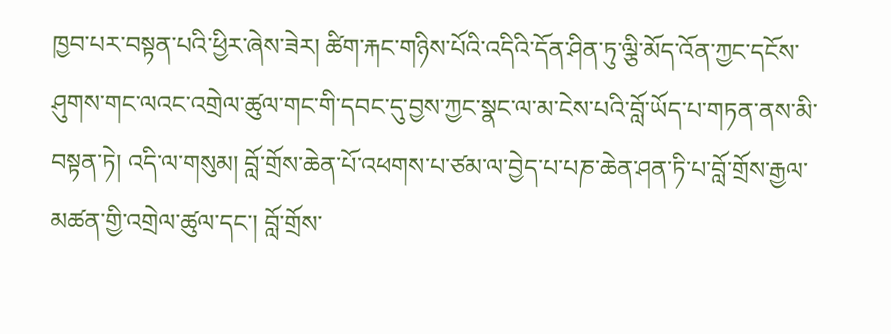ཁྱབ་པར་བསྟན་པའི་ཕྱིར་ཞེས་ཟེར། ཚིག་རྐང་གཉིས་པོའི་འདིའི་དོན་ཤིན་ཏུ་ལྕི་མོད་འོན་ཀྱང་དངོས་ཤུགས་གང་ལའང་འགྲེལ་ཚུལ་གང་གི་དབང་དུ་བྱས་ཀྱང་སྣང་ལ་མ་ངེས་པའི་བློ་ཡོད་པ་གཏན་ནས་མི་བསྟན་ཏེ། འདི་ལ་གསུམ། བློ་གྲོས་ཆེན་པོ་འཕགས་པ་ཙམ་ལ་བྱེད་པ་པཎ་ཆེན་ཤན་ཏི་པ་བློ་གྲོས་རྒྱལ་མཚན་གྱི་འགྲེལ་ཚུལ་དང་། བློ་གྲོས་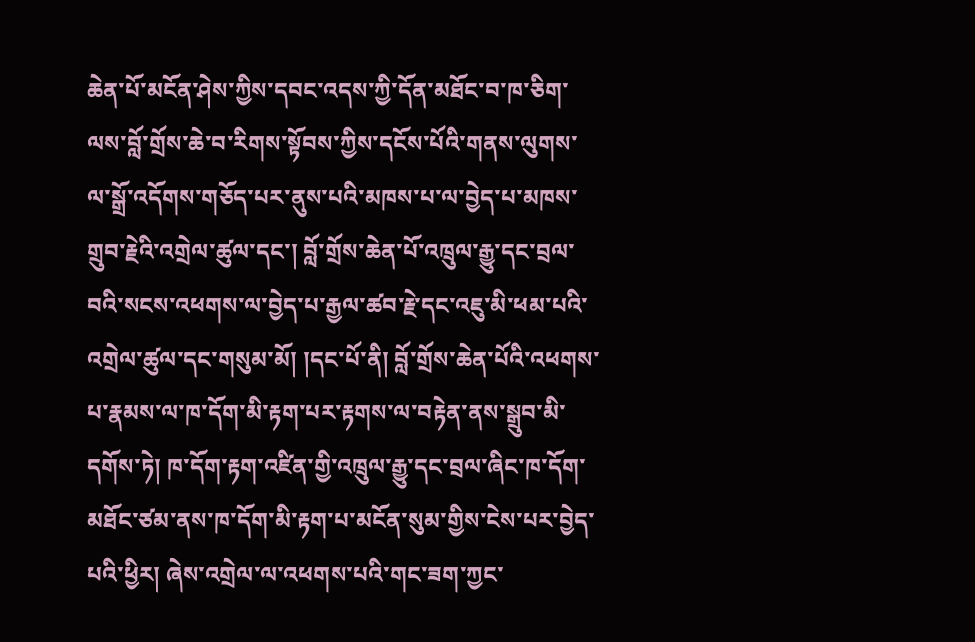ཆེན་པོ་མངོན་ཤེས་ཀྱིས་དབང་འདས་ཀྱི་དོན་མཐོང་བ་ཁ་ཅིག་ལས་བློ་གྲོས་ཆེ་བ་རིགས་སྟོབས་ཀྱིས་དངོས་པོའི་གནས་ལུགས་ལ་སྒྲོ་འདོགས་གཅོད་པར་ནུས་པའི་མཁས་པ་ལ་བྱེད་པ་མཁས་གྲུབ་རྗེའི་འགྲེལ་ཚུལ་དང་། བློ་གྲོས་ཆེན་པོ་འཁྲུལ་རྒྱུ་དང་བྲལ་བའི་སངས་འཕགས་ལ་བྱེད་པ་རྒྱལ་ཚབ་རྗེ་དང་འཇུ་མི་ཕམ་པའི་འགྲེལ་ཚུལ་དང་གསུམ་མོ། །དང་པོ་ནི། བློ་གྲོས་ཆེན་པོའི་འཕགས་པ་རྣམས་ལ་ཁ་དོག་མི་རྟག་པར་རྟགས་ལ་བརྟེན་ནས་སྒྲུབ་མི་དགོས་ཏེ། ཁ་དོག་རྟག་འཛིན་གྱི་འཁྲུལ་རྒྱུ་དང་བྲལ་ཞིང་ཁ་དོག་མཐོང་ཙམ་ནས་ཁ་དོག་མི་རྟག་པ་མངོན་སུམ་གྱིས་ངེས་པར་བྱེད་པའི་ཕྱིར། ཞེས་འགྲེལ་ལ་འཕགས་པའི་གང་ཟག་ཀྱང་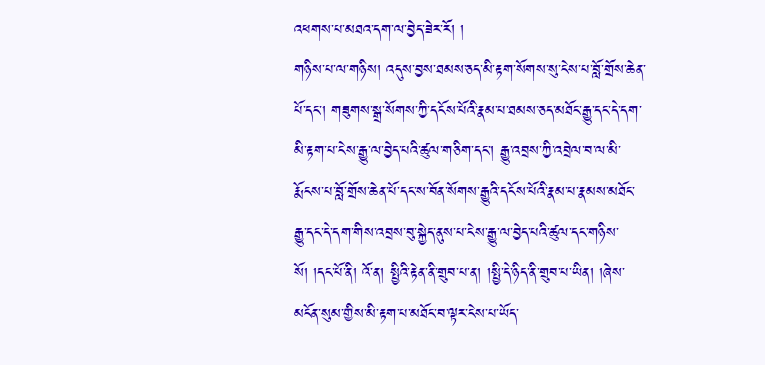འཕགས་པ་མཐའ་དག་ལ་བྱེད་ཟེར་རོ། །
གཉིས་པ་ལ་གཉིས། འདུས་བྱས་ཐམས་ཅད་མི་རྟག་སོགས་སུ་ངེས་པ་བློ་གྲོས་ཆེན་པོ་དང་། གཟུགས་སྒྲ་སོགས་ཀྱི་དངོས་པོའི་རྣམ་པ་ཐམས་ཅད་མཐོང་རྒྱུ་དང་དེ་དག་མི་རྟག་པ་ངེས་རྒྱུ་ལ་བྱེད་པའི་ཚུལ་གཅིག་དང་། རྒྱུ་འབྲས་ཀྱི་འབྲེལ་བ་ལ་མི་རྨོངས་པ་བློ་གྲོས་ཆེན་པོ་དང་ས་བོན་སོགས་རྒྱུའི་དངོས་པོའི་རྣམ་པ་རྣམས་མཐོང་རྒྱུ་དང་དེ་དག་གིས་འབྲས་བུ་སྐྱེད་ནུས་པ་ངེས་རྒྱུ་ལ་བྱེད་པའི་ཚུལ་དང་གཉིས་སོ། །དང་པོ་ནི། འོ་ན། སྤྱིའི་རྟེན་ནི་གྲུབ་པ་ན། །སྤྱི་དེ་ཉིད་ནི་གྲུབ་པ་ཡིན། །ཞེས་མངོན་སུམ་གྱིས་མི་རྟག་པ་མཐོང་བ་ལྟར་ངེས་པ་ཡོད་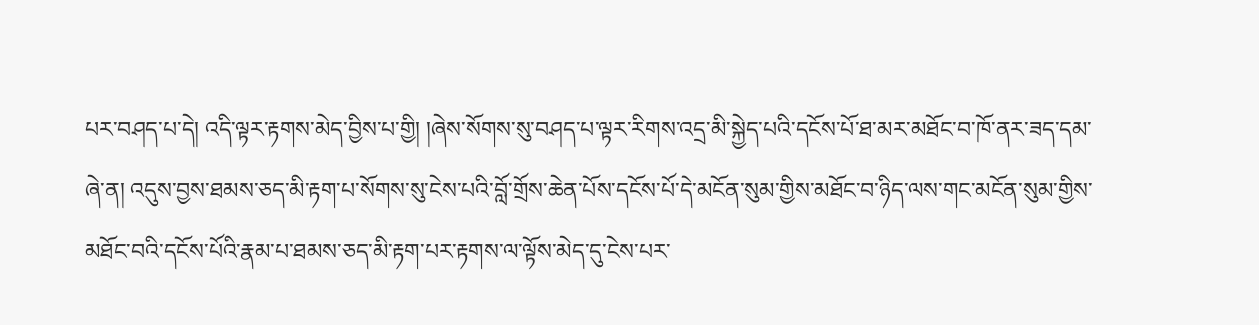པར་བཤད་པ་དེ། འདི་ལྟར་རྟགས་མེད་བྱིས་པ་གྱི། །ཞེས་སོགས་སུ་བཤད་པ་ལྟར་རིགས་འདྲ་མི་སྐྱེད་པའི་དངོས་པོ་ཐ་མར་མཐོང་བ་ཁོ་ནར་ཟད་དམ་ཞེ་ན། འདུས་བྱས་ཐམས་ཅད་མི་རྟག་པ་སོགས་སུ་ངེས་པའི་བློ་གྲོས་ཆེན་པོས་དངོས་པོ་དེ་མངོན་སུམ་གྱིས་མཐོང་བ་ཉིད་ལས་གང་མངོན་སུམ་གྱིས་མཐོང་བའི་དངོས་པོའི་རྣམ་པ་ཐམས་ཅད་མི་རྟག་པར་རྟགས་ལ་ལྟོས་མེད་དུ་ངེས་པར་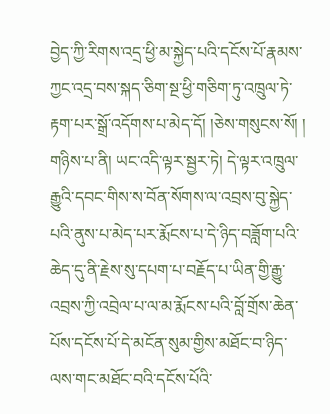བྱེད་ཀྱི་རིགས་འདྲ་ཕྱི་མ་སྐྱེད་པའི་དངོས་པོ་རྣམས་ཀྱང་འདྲ་བས་སྐད་ཅིག་སྔ་ཕྱི་གཅིག་ཏུ་འཁྲུལ་ཏེ་རྟག་པར་སྒྲོ་འདོགས་པ་མེད་དོ། །ཅེས་གསུངས་སོ། །
གཉིས་པ་ནི། ཡང་འདི་ལྟར་སྦྱར་ཏེ། དེ་ལྟར་འཁྲུལ་རྒྱུའི་དབང་གིས་ས་བོན་སོགས་ལ་འབྲས་བུ་སྐྱེད་པའི་ནུས་པ་མེད་པར་རྨོངས་པ་དེ་ཉིད་བཟློག་པའི་ཆེད་དུ་ནི་རྗེས་སུ་དཔག་པ་བརྗོད་པ་ཡིན་གྱི་རྒྱུ་འབྲས་ཀྱི་འབྲེལ་པ་ལ་མ་རྨོངས་པའི་བློ་གྲོས་ཆེན་པོས་དངོས་པོ་དེ་མངོན་སུམ་གྱིས་མཐོང་བ་ཉིད་ལས་གང་མཐོང་བའི་དངོས་པོའི་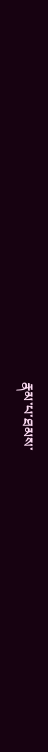རྣམ་པ་ཐམས་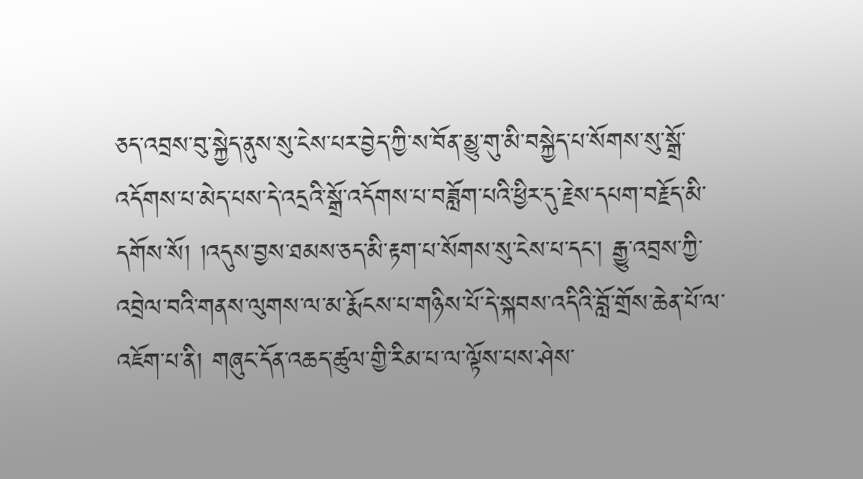ཅད་འབྲས་བུ་སྐྱེད་ནུས་སུ་ངེས་པར་བྱེད་ཀྱི་ས་བོན་མྱུ་གུ་མི་བསྐྱེད་པ་སོགས་སུ་སྒྲོ་འདོགས་པ་མེད་པས་དེ་འདྲའི་སྒྲོ་འདོགས་པ་བཟློག་པའི་ཕྱིར་དུ་རྗེས་དཔག་བརྗོད་མི་དགོས་སོ། །འདུས་བྱས་ཐམས་ཅད་མི་རྟག་པ་སོགས་སུ་ངེས་པ་དང་། རྒྱུ་འབྲས་ཀྱི་འབྲེལ་བའི་གནས་ལུགས་ལ་མ་རྨོངས་པ་གཉིས་པོ་དེ་སྐབས་འདིའི་བློ་གྲོས་ཆེན་པོ་ལ་འཇོག་པ་ནི། གཞུང་དོན་འཆད་ཚུལ་གྱི་རིམ་པ་ལ་ལྟོས་པས་ཤེས་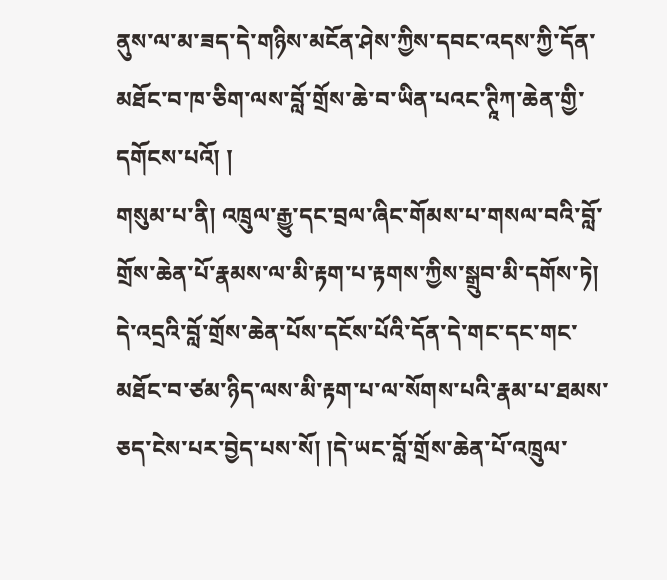ནུས་ལ་མ་ཟད་དེ་གཉིས་མངོན་ཤེས་ཀྱིས་དབང་འདས་ཀྱི་དོན་མཐོང་བ་ཁ་ཅིག་ལས་བློ་གྲོས་ཆེ་བ་ཡིན་པའང་ཊཱིཀ་ཆེན་གྱི་དགོངས་པའོ། །
གསུམ་པ་ནི། འཁྲུལ་རྒྱུ་དང་བྲལ་ཞིང་གོམས་པ་གསལ་བའི་བློ་གྲོས་ཆེན་པོ་རྣམས་ལ་མི་རྟག་པ་རྟགས་ཀྱིས་སྒྲུབ་མི་དགོས་ཏེ། དེ་འདྲའི་བློ་གྲོས་ཆེན་པོས་དངོས་པོའི་དོན་དེ་གང་དང་གང་མཐོང་བ་ཙམ་ཉིད་ལས་མི་རྟག་པ་ལ་སོགས་པའི་རྣམ་པ་ཐམས་ཅད་ངེས་པར་བྱེད་པས་སོ། །དེ་ཡང་བློ་གྲོས་ཆེན་པོ་འཁྲུལ་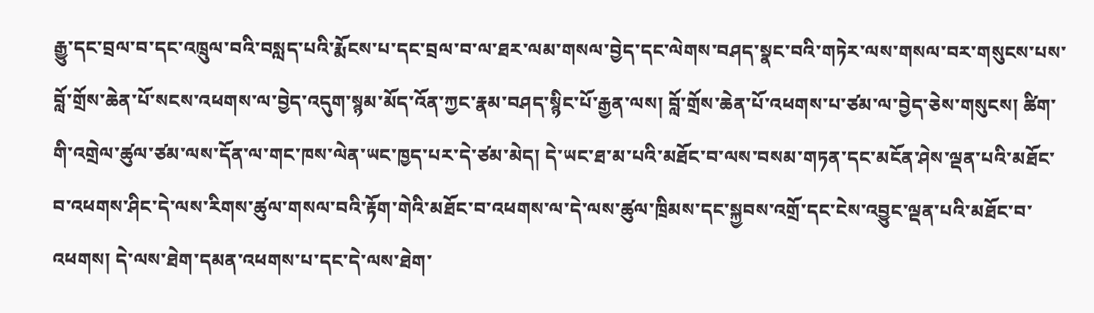རྒྱུ་དང་བྲལ་བ་དང་འཁྲུལ་བའི་བསླད་པའི་རྨོངས་པ་དང་བྲལ་བ་ལ་ཐར་ལམ་གསལ་བྱེད་དང་ལེགས་བཤད་སྣང་བའི་གཏེར་ལས་གསལ་བར་གསུངས་པས་བློ་གྲོས་ཆེན་པོ་སངས་འཕགས་ལ་བྱེད་འདུག་སྙམ་མོད་འོན་ཀྱང་རྣམ་བཤད་སྙིང་པོ་རྒྱན་ལས། བློ་གྲོས་ཆེན་པོ་འཕགས་པ་ཙམ་ལ་བྱེད་ཅེས་གསུངས། ཚིག་གི་འགྲེལ་ཚུལ་ཙམ་ལས་དོན་ལ་གང་ཁས་ལེན་ཡང་ཁྱད་པར་དེ་ཙམ་མེད། དེ་ཡང་ཐ་མ་པའི་མཐོང་བ་ལས་བསམ་གཏན་དང་མངོན་ཤེས་ལྡན་པའི་མཐོང་བ་འཕགས་ཤིང་དེ་ལས་རིགས་ཚུལ་གསལ་བའི་རྟོག་གེའི་མཐོང་བ་འཕགས་ལ་དེ་ལས་ཚུལ་ཁྲིམས་དང་སྐྱབས་འགྲོ་དང་ངེས་འབྱུང་ལྡན་པའི་མཐོང་བ་འཕགས། དེ་ལས་ཐེག་དམན་འཕགས་པ་དང་དེ་ལས་ཐེག་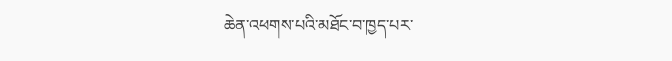ཆེན་འཕགས་པའི་མཐོང་བ་ཁྱད་པར་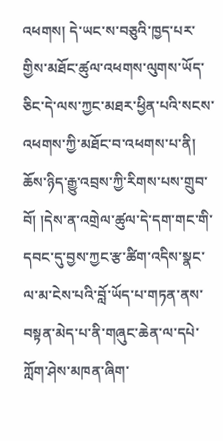འཕགས། དེ་ཡང་ས་བཅུའི་ཁྱད་པར་གྱིས་མཐོང་ཚུལ་འཕགས་ལུགས་ཡོད་ཅིང་དེ་ལས་ཀྱང་མཐར་ཕྱིན་པའི་སངས་འཕགས་ཀྱི་མཐོང་བ་འཕགས་པ་ནི། ཆོས་ཉིད་རྒྱུ་འབྲས་ཀྱི་རིགས་པས་གྲུབ་བོ། །དེས་ན་འགྲེལ་ཚུལ་དེ་དག་གང་གི་དབང་དུ་བྱས་ཀྱང་རྩ་ཚིག་འདིས་སྣང་ལ་མ་ངེས་པའི་བློ་ཡོད་པ་གཏན་ནས་བསྟན་མེད་པ་ནི་གཞུང་ཆེན་ལ་དཔེ་ཀློག་ཤེས་མཁན་ཞིག་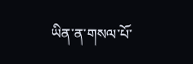ཡིན་ན་གསལ་པོ་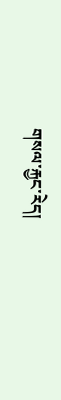གསལ་རྐྱང་རེད།